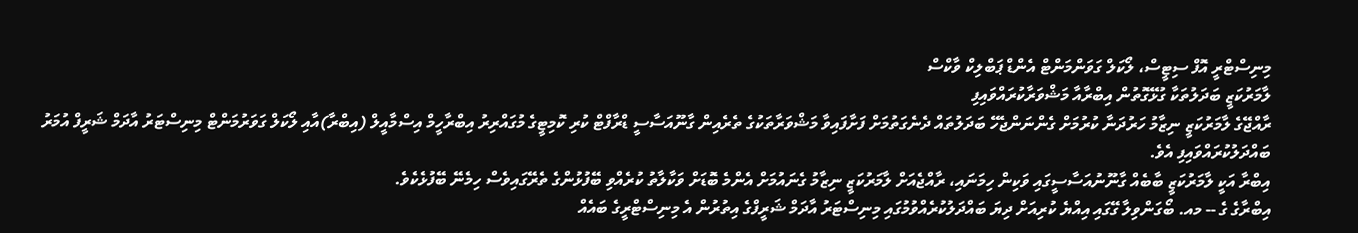މިނިސްޓްރީ އޮފް ސިޓީސް، ލޯކަލް ގަވަންމަންޓް އެންޑް ޕަބްލިކް ވާކްސް
ލާމަރުކަޒީ ބަދަލުތަކާ ގުޅޭގޮތުން އިބްރާއާ މަޝްވަރާކުރައްވައިފި
ރާއްޖޭގެ ލާމަރުކަޒީ ނިޒާމު ހަރުދަނާ ކުރުމަށް ގެންނަންޖެހޭ ބަދަލުތައް ދެނެގަތުމަށް ފަށާފައިވާ މަޝްވަރާތަކުގެ ތެރެއިން ގާނޫއަސާސީ ޑްރާފްޓް ކުރި ކޮމިޓީގެ މުގައްރިރު އިބްރާހީމް އިސްމާއީލް (އިބްރާ)އާއި ލޯކަލް ގަވަރުމަންޓް މިނިސްޓަރު އާދަމް ޝަރީފް އުމަރު ބައްދަލުކުރައްވައިފި އެވެ.
އިބްރާ އަކީ ލާމަރުކަޒީ ބާބެއް ގާނޫނުއަސާސީގައި ވަކިން ހިމަނައި، ރާއްޖެއަށް ލާމަރުކަޒީ ނިޒާމު ގެނައުމަށް އެންމެ ބޮޑަށް ވަކާލާތު ކުރެއްވި ބޭފުޅުންގެ ތެރޭގައިވެސް ހިމެނޭ ބޭފުޅެކެވެ.
އިބްރާގެ ގެ -- މއ. ބޯގަންވިލާ ގޭގައި އިއްޔެ ކުރިއަށް ދިޔަ ބައްދަލުކުރެއްވުމުގައި މިނިސްޓަރު އާދަމް ޝަރީފްގެ އިތުރުން އެ މިނިސްޓްރީގެ ބައެއް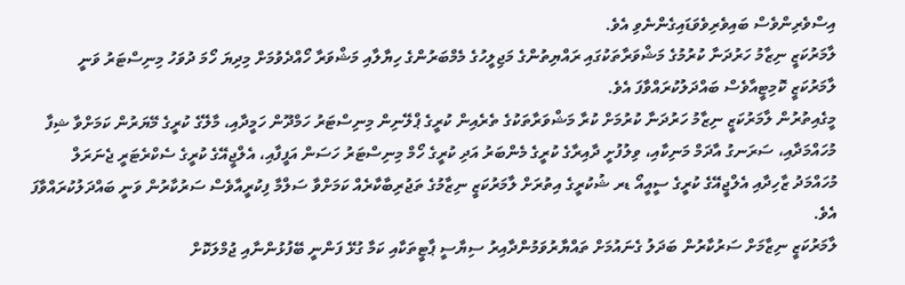އިސްވެރިންވެސް ބައިވެރިވެވަޑައިގެންނެވި އެވެ.
ލާމަރުކަޒީ ނިޒާމު ހަރުދަނާ ކުރުމުގެ މަޝްވަރާތަކުގައި ރައްޔިތުންގެ މަޖިލީހުގެ މެމްބަރުންގެ ހިޔާލާއި މަޝްވަރާ ހޯއްދެވުމަށް މިދިޔަ ހޯމަ ދުވަހު މިނިސްޓަރު ވަނީ ލާމަރުކަޒީ ކޮމިޓީއާވެސް ބައްދަލުކުރައްވާފަ އެވެ.
މީގެއިތުރުން ލާމަރުކަޒީ ނިޒާމު ހަރުދަނާ ކުރުމަށް ކުރާ މަޝްވަރާތަކުގެ ތެރެއިން ކުރީގެ ޕްލޭނިން މިނިސްޓަރު ހަމްދޫން ހަމީދާއި، މާލޭގެ ކުރީގެ މޭޔަރުން ކަމަށްވާ ޝިފާ މުހައްމަދާއި، ސަރަނގު އާދަމް މަނިކާއި، ވިލުފުށީ ދާއިރާގެ ކުރީގެ މެންބަރު އަދި ކުރީގެ ހޯމް މިނިސްޓަރު ހަސަން އަފީފާއި، އެލްޖީއޭގެ ކުރީގެ ސެކްރެޓަރީ ޖެނަރަލް މުހައްމަދު ޒާހިދާއި އެލްޖީއޭގެ ކުރީގެ ސީއީއޯ ޑރ ޝުކުރީގެ އިތުރަށް ލާމަރުކަޒީ ނިޒާމުގެ ތަޖުރިބާކާރެއް ކަމަށްވާ ސަލްމާ ފިކުރީއާވެސް ސަރުކާރުން ވަނީ ބައްދަލުކުރައްވާފަ އެވެ.
ލާމަރުކަޒީ ނިޒާމަށް ސަރުކާރުން ބަދަލު ގެނައުމަށް ތައްޔާރުވަމުންދާއިރު ސިޔާސީ ޕާޓީތަކާއި ކަމާ ގުޅޭ ފަންނީ ބޭފުޅުންނާއި ޖުމްލަކޮށް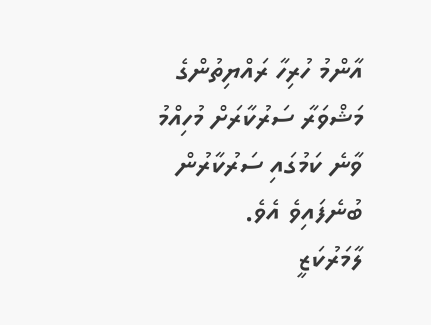އާންމު ހުރިހާ ރައްޔިތުންގެ މަޝްވަރާ ސަރުކާރަށް މުހިއްމު ވާނެ ކަމުގައި ސަރުކާރުން ބުނެފައިވެ އެވެ.
ލާމަރުކަޒީ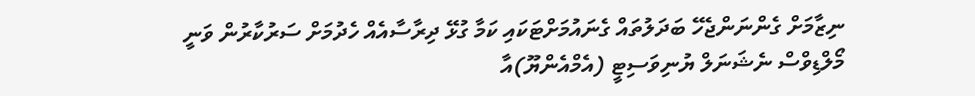ނިޒާމަށް ގެންނަންޖެހޭ ބަދަލުތައް ގެނައުމަށްޓަކައި ކަމާ ގުޅޭ ދިރާސާއެއް ހެދުމަށް ސަރުކާރުން ވަނީ މޯލްޑިވްސް ނެޝަނަލް ޔުނިވަސިޓީ (އެމްއެންޔޫ)އާ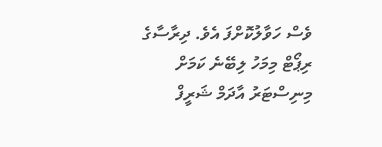ވެސް ހަވާލުކޮށްފަ އެވެ. ދިރާސާގެ ރިޕޯޓް މިމަހު ލިބޭނެ ކަމަށް މިނިސްޓަރު އާދަމް ޝަރީފް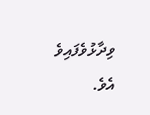ވިދާޅުވެފައިވެ އެވެ.